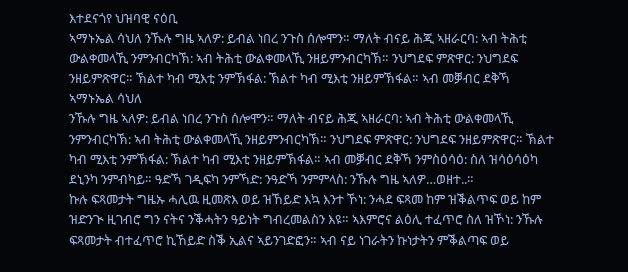እተደናጎየ ህዝባዊ ናዕቢ
ኣማኑኤል ሳህለ ንኹሉ ግዜ ኣለዎ: ይብል ነበረ ንጉስ ሰሎሞን። ማለት ብናይ ሕጂ ኣዘራርባ: ኣብ ትሕቲ ውልቀመላኺ ንምንብርካኽ: ኣብ ትሕቲ ውልቀመላኺ ንዘይምንብርካኽ። ንህግደፍ ምጽዋር: ንህግደፍ ንዘይምጽዋር። ኽልተ ካብ ሚእቲ ንምኽፋል: ኽልተ ካብ ሚእቲ ንዘይምኽፋል። ኣብ መቓብር ደቅኻ
ኣማኑኤል ሳህለ
ንኹሉ ግዜ ኣለዎ: ይብል ነበረ ንጉስ ሰሎሞን። ማለት ብናይ ሕጂ ኣዘራርባ: ኣብ ትሕቲ ውልቀመላኺ ንምንብርካኽ: ኣብ ትሕቲ ውልቀመላኺ ንዘይምንብርካኽ። ንህግደፍ ምጽዋር: ንህግደፍ ንዘይምጽዋር። ኽልተ ካብ ሚእቲ ንምኽፋል: ኽልተ ካብ ሚእቲ ንዘይምኽፋል። ኣብ መቓብር ደቅኻ ንምስዕሳዕ: ስለ ዝሳዕሳዕካ ደኒንካ ንምብካይ። ዓድኻ ገዲፍካ ንምኻድ: ንዓድኻ ንምምላስ: ንኹሉ ግዜ ኣለዎ…ወዘተ..።
ኩሉ ፍጻመታት ግዜኡ ሓሊዉ ዚመጽእ ወይ ዝኸይድ እኳ እንተ ኾነ: ንሓደ ፍጻመ ከም ዝቕልጥፍ ወይ ከም ዝድንጒ ዚገብሮ ግን ናትና ንቕሓትን ዓይነት ግብረመልስን እዩ። ኣእምሮና ልዕሊ ተፈጥሮ ስለ ዝኾነ: ንኹሉ ፍጻመታት ብተፈጥሮ ኪኸይድ ስቕ ኢልና ኣይንገድፎን። ኣብ ናይ ነገራትን ኩነታትን ምቕልጣፍ ወይ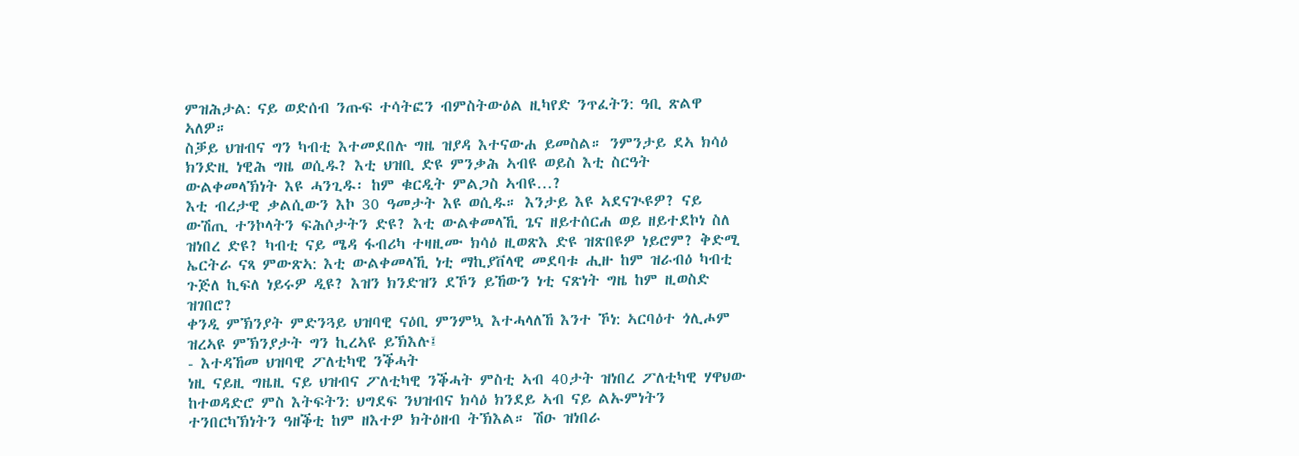ምዝሕታል: ናይ ወድሰብ ንጡፍ ተሳትፎን ብምስትውዕል ዚካየድ ንጥፈትን: ዓቢ ጽልዋ ኣለዎ።
ስቓይ ህዝብና ግን ካብቲ እተመደበሉ ግዜ ዝያዳ እተናውሐ ይመስል። ንምንታይ ደኣ ክሳዕ ክንድዚ ነዊሕ ግዜ ወሲዱ? እቲ ህዝቢ ድዩ ምንቃሕ ኣብዩ ወይስ እቲ ስርዓት ውልቀመላኽነት እዩ ሓንጊዱ፡ ከም ቁርዲት ምልጋስ ኣብዩ…?
እቲ ብረታዊ ቃልሲውን እኮ 30 ዓመታት እዩ ወሲዱ። እንታይ እዩ ኣደናጒዩዎ? ናይ ውሽጢ ተንኮላትን ፍሕሶታትን ድዩ? እቲ ውልቀመላኺ ጌና ዘይተሰርሐ ወይ ዘይተደኮነ ስለ ዝነበረ ድዩ? ካብቲ ናይ ሜዳ ፋብሪካ ተዛዚሙ ክሳዕ ዚወጽእ ድዩ ዝጽበዩዎ ነይሮም? ቅድሚ ኤርትራ ናጻ ምውጽኣ: እቲ ውልቀመላኺ ነቲ ማኪያቨላዊ መደባቱ ሒዙ ከም ዝራብዕ ካብቲ ጉጅለ ኪፍለ ነይሩዎ ዲዩ? እዝን ክንድዝን ደኾን ይኸውን ነቲ ናጽነት ግዜ ከም ዚወስድ ዝገበሮ?
ቀንዲ ምኽንያት ምድንጓይ ህዝባዊ ናዕቢ ምንምኳ እተሓላለኸ እንተ ኾነ: ኣርባዕተ ጎሊሖም ዝረኣዩ ምኽንያታት ግን ኪረኣዩ ይኽእሉ፤
- እተዳኸመ ህዝባዊ ፖለቲካዊ ንቕሓት
ነዚ ናይዚ ግዜዚ ናይ ህዝብና ፖለቲካዊ ንቕሓት ምስቲ ኣብ 40ታት ዝነበረ ፖለቲካዊ ሃዋህው ከተወዳድሮ ምስ እትፍትን: ህግደፍ ንህዝብና ክሳዕ ክንደይ ኣብ ናይ ልኡምነትን ተንበርካኽነትን ዓዘቕቲ ከም ዘእተዎ ክትዕዘብ ትኽእል። ሽዑ ዝነበራ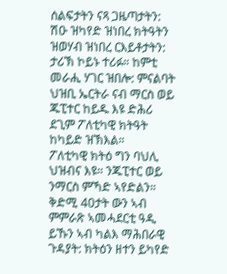ሰልፍታትን ናጻ ጋዜጣታትን: ሽዑ ዝካየድ ዝነበረ ክትዓትን ዝወሃብ ዝነበረ ርእይቶታትን: ታሪኽ ኮይኑ ተሪፉ። ከምቲ መራሒ ሃገር ዝበሎ: ምናልባት ህዝቢ ኤርትራ ናብ ማርስ ወይ ጁፒተር ከይዱ እዩ ድሕሪ ደጊም ፖለቲካዊ ክትዓት ከካይድ ዝኽእል።
ፖለቲካዊ ክትዕ ግን ባህሊ ህዝብና እዩ። ንጁፒተር ወይ ንማርስ ምኻድ ኣየድልን። ቅድሚ 40ታት ውን ኣብ ምምራጽ ኣመሓደርቲ ዓዲ ይኹን ኣብ ካልእ ማሕበራዊ ጉዳያት: ክትዕን ዘተን ይካየድ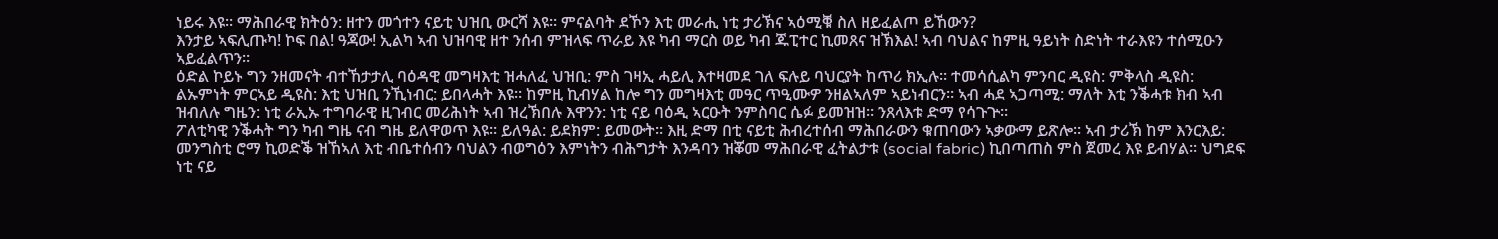ነይሩ እዩ። ማሕበራዊ ክትዕን: ዘተን መጎተን ናይቲ ህዝቢ ውርሻ እዩ። ምናልባት ደኾን እቲ መራሒ ነቲ ታሪኽና ኣዕሚቑ ስለ ዘይፈልጦ ይኸውን?
እንታይ ኣፍሊጡካ! ኮፍ በል! ዓጃው! ኢልካ ኣብ ህዝባዊ ዘተ ንሰብ ምዝላፍ ጥራይ እዩ ካብ ማርስ ወይ ካብ ጁፒተር ኪመጸና ዝኽእል! ኣብ ባህልና ከምዚ ዓይነት ስድነት ተራእዩን ተሰሚዑን ኣይፈልጥን።
ዕድል ኮይኑ ግን ንዘመናት ብተኸታታሊ ባዕዳዊ መግዛእቲ ዝሓለፈ ህዝቢ: ምስ ገዛኢ ሓይሊ እተዛመደ ገለ ፍሉይ ባህርያት ከጥሪ ክኢሉ። ተመሳሲልካ ምንባር ዲዩስ: ምቅላስ ዲዩስ: ልኡምነት ምርኣይ ዲዩስ: እቲ ህዝቢ ንኺነብር: ይበላሓት እዩ። ከምዚ ኪብሃል ከሎ ግን መግዛእቲ መዓር ጥዒሙዎ ንዘልኣለም ኣይነብርን። ኣብ ሓደ ኣጋጣሚ: ማለት እቲ ንቕሓቱ ክብ ኣብ ዝብለሉ ግዜን: ነቲ ራኢኡ ተግባራዊ ዚገብር መሪሕነት ኣብ ዝረኽበሉ እዋንን: ነቲ ናይ ባዕዲ ኣርዑት ንምስባር ሴፉ ይመዝዝ። ንጸላእቱ ድማ የሳጉጕ።
ፖለቲካዊ ንቕሓት ግን ካብ ግዜ ናብ ግዜ ይለዋወጥ እዩ። ይለዓል: ይደክም: ይመውት። እዚ ድማ በቲ ናይቲ ሕብረተሰብ ማሕበራውን ቁጠባውን ኣቃውማ ይጽሎ። ኣብ ታሪኽ ከም እንርእይ: መንግስቲ ሮማ ኪወድቕ ዝኸኣለ እቲ ብቤተሰብን ባህልን ብወግዕን እምነትን ብሕግታት እንዳባን ዝቖመ ማሕበራዊ ፈትልታቱ (social fabric) ኪበጣጠስ ምስ ጀመረ እዩ ይብሃል። ህግደፍ ነቲ ናይ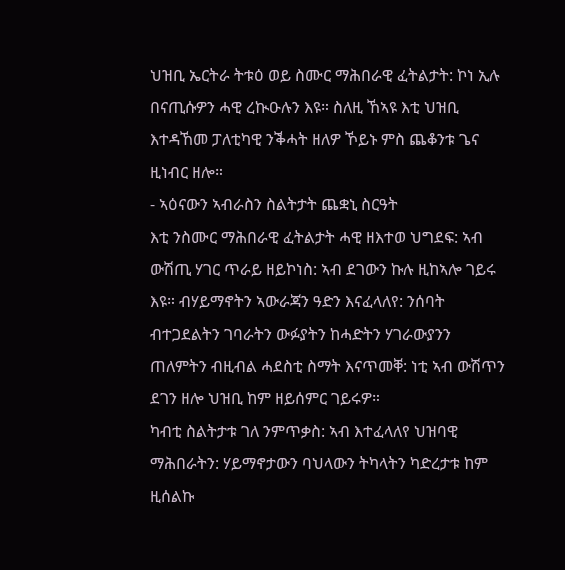ህዝቢ ኤርትራ ትቱዕ ወይ ስሙር ማሕበራዊ ፈትልታት: ኮነ ኢሉ በናጢሱዎን ሓዊ ረኲዑሉን እዩ። ስለዚ ኸኣዩ እቲ ህዝቢ እተዳኸመ ፓለቲካዊ ንቕሓት ዘለዎ ኾይኑ ምስ ጨቆንቱ ጌና ዚነብር ዘሎ።
- ኣዕናውን ኣብራስን ስልትታት ጨቋኒ ስርዓት
እቲ ንስሙር ማሕበራዊ ፈትልታት ሓዊ ዘእተወ ህግደፍ: ኣብ ውሽጢ ሃገር ጥራይ ዘይኮነስ: ኣብ ደገውን ኩሉ ዚከኣሎ ገይሩ እዩ። ብሃይማኖትን ኣውራጃን ዓድን እናፈላለየ: ንሰባት ብተጋደልትን ገባራትን ውፉያትን ከሓድትን ሃገራውያንን ጠለምትን ብዚብል ሓደስቲ ስማት እናጥመቐ: ነቲ ኣብ ውሽጥን ደገን ዘሎ ህዝቢ ከም ዘይሰምር ገይሩዎ።
ካብቲ ስልትታቱ ገለ ንምጥቃስ: ኣብ እተፈላለየ ህዝባዊ ማሕበራትን: ሃይማኖታውን ባህላውን ትካላትን ካድረታቱ ከም ዚሰልኩ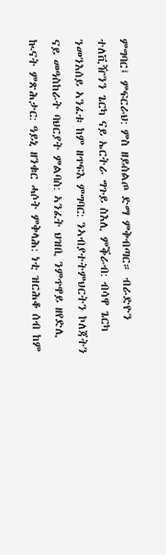ምግባር፤ ምፍርራህ: ምስ ዘይሰልጦ ድማ ምቅብጣር። ብራድዮን ተለቪዥንን ጌርካ ናይ ኤርትራ ግጉይ ስእሊ ምቕራብ: ብሳዋ ጌርካ ንመንእሰይ ኣንፈቱ ከም ዘጥፍእ ምግባር: ንኣብያተትምህርትን ኮለጃትን ናይ መዓስከራት ባህርያት ምልባስ: ኣንፈት ህዝቢ ንምጥዋይ ዘየድሊ ኲናት ምጽሕታር: ዓይኒ ዘንቁር ሓሶት ምቅላሕ: ነቲ ዝርሕቆ ሰብ ከም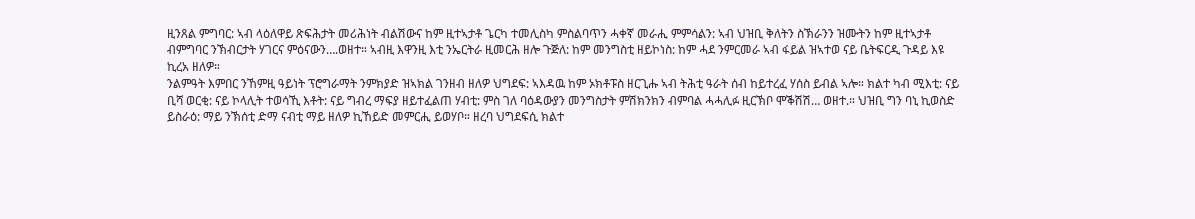ዚንጸል ምግባር: ኣብ ላዕለዋይ ጽፍሕታት መሪሕነት ብልሽውና ከም ዚተኣታቶ ጌርካ ተመሊስካ ምስልባጥን ሓቀኛ መራሒ ምምሳልን: ኣብ ህዝቢ ቅለትን ስኽራንን ዝሙትን ከም ዚተኣታቶ ብምግባር ንኽብርታት ሃገርና ምዕናውን….ወዘተ። ኣብዚ እዋንዚ እቲ ንኤርትራ ዚመርሕ ዘሎ ጉጅለ: ከም መንግስቲ ዘይኮነስ: ከም ሓደ ንምርመራ ኣብ ፋይል ዝኣተወ ናይ ቤትፍርዲ ጉዳይ እዩ ኪረአ ዘለዎ።
ንልምዓት እምበር ንኸምዚ ዓይነት ፕሮግራማት ንምክያድ ዝኣክል ገንዘብ ዘለዎ ህግደፍ: ኣእዳዉ ከም ኦክቶፑስ ዘርጊሑ ኣብ ትሕቲ ዓራት ሰብ ከይተረፈ ሃሰስ ይብል ኣሎ። ክልተ ካብ ሚእቲ: ናይ ቢሻ ወርቂ: ናይ ኮላሊት ተወሳኺ እቶት: ናይ ግብረ ማፍያ ዘይተፈልጠ ሃብቲ: ምስ ገለ ባዕዳውያን መንግስታት ምሽክንክን ብምባል ሓሓሊፉ ዚርኽቦ ሞቕሽሽ… ወዘተ.። ህዝቢ ግን ባኒ ኪወስድ ይስራዕ: ማይ ንኽሰቲ ድማ ናብቲ ማይ ዘለዎ ኪኸይድ መምርሒ ይወሃቦ። ዘረባ ህግደፍሲ ክልተ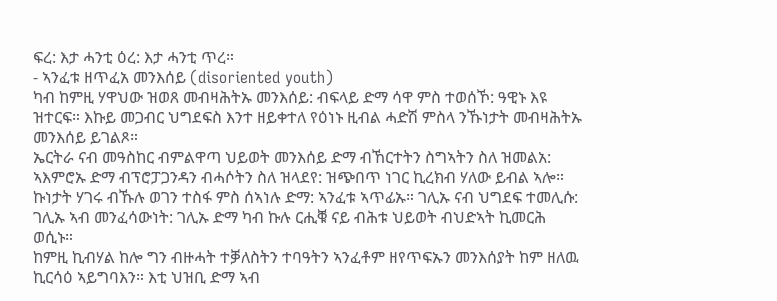ፍረ: እታ ሓንቲ ዕረ: እታ ሓንቲ ጥረ።
- ኣንፈቱ ዘጥፈአ መንእሰይ (disoriented youth)
ካብ ከምዚ ሃዋህው ዝወጸ መብዛሕትኡ መንእሰይ: ብፍላይ ድማ ሳዋ ምስ ተወሰኾ: ዓዊኑ እዩ ዝተርፍ። እኩይ መጋብር ህግደፍስ እንተ ዘይቀተለ የዕነኑ ዚብል ሓድሽ ምስላ ንኹነታት መብዛሕትኡ መንእሰይ ይገልጾ።
ኤርትራ ናብ መዓስከር ብምልዋጣ ህይወት መንእሰይ ድማ ብኸርተትን ስግኣትን ስለ ዝመልአ: ኣእምሮኡ ድማ ብፕሮፓጋንዳን ብሓሶትን ስለ ዝላደየ: ዝጭበጥ ነገር ኪረክብ ሃለው ይብል ኣሎ። ኩነታት ሃገሩ ብኹሉ ወገን ተስፋ ምስ ሰኣነሉ ድማ: ኣንፈቱ ኣጥፊኡ። ገሊኡ ናብ ህግደፍ ተመሊሱ: ገሊኡ ኣብ መንፈሳውነት: ገሊኡ ድማ ካብ ኩሉ ርሒቑ ናይ ብሕቱ ህይወት ብህድኣት ኪመርሕ ወሲኑ።
ከምዚ ኪብሃል ከሎ ግን ብዙሓት ተቓለስትን ተባዓትን ኣንፈቶም ዘየጥፍኡን መንእሰያት ከም ዘለዉ ኪርሳዕ ኣይግባእን። እቲ ህዝቢ ድማ ኣብ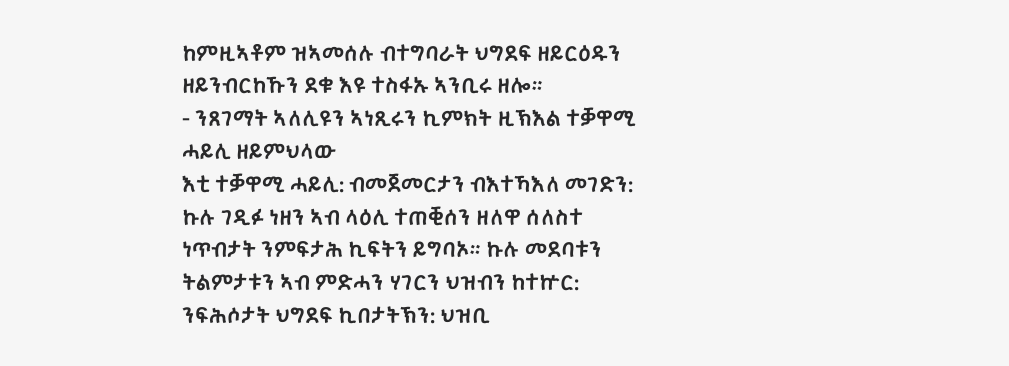ከምዚኣቶም ዝኣመሰሉ ብተግባራት ህግደፍ ዘይርዕዱን ዘይንብርከኹን ደቁ እዩ ተስፋኡ ኣንቢሩ ዘሎ።
- ንጸገማት ኣለሊዩን ኣነጺሩን ኪምክት ዚኽእል ተቓዋሚ ሓይሊ ዘይምህላው
እቲ ተቓዋሚ ሓይሊ: ብመጀመርታን ብእተኻእለ መገድን: ኩሉ ገዲፉ ነዘን ኣብ ላዕሊ ተጠቒሰን ዘለዋ ሰለስተ ነጥብታት ንምፍታሕ ኪፍትን ይግባኦ። ኩሉ መደባቱን ትልምታቱን ኣብ ምድሓን ሃገርን ህዝብን ከተኵር: ንፍሕሶታት ህግደፍ ኪበታትኽን: ህዝቢ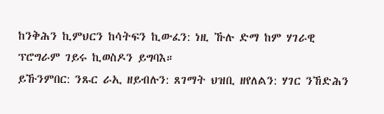ከንቅሕን ኪምህርን ከሳትፍን ኪውፈን: ነዚ ኹሉ ድማ ከም ሃገራዊ ፕሮግራም ገይሩ ኪወስዶን ይግባእ።
ይኹንምበር: ንጹር ራኢ ዘይብሉን: ጸገማት ህዝቢ ዘየለልን: ሃገር ንኸድሕን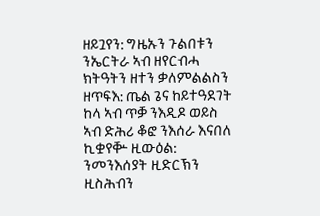ዘይጓየን: ግዜኡን ጉልበቱን ንኤርትራ ኣብ ዘየርብሓ ክትዓትን ዘተን ቃለምልልስን ዘጥፍእ: ጤል ጌና ከይተዓደገት ከላ ኣብ ጥቓ ንእዲዶ ወይስ ኣብ ድሕሪ ቆፎ ንእሰራ እናበለ ኪቋየቝ ዚውዕል: ንመንእሰያት ዚድርኽን ዚስሕብን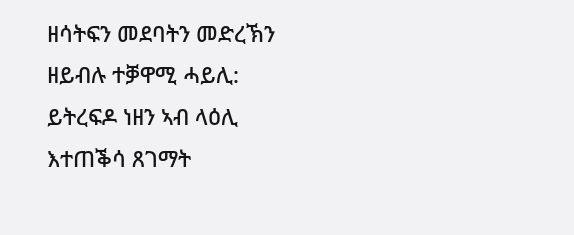ዘሳትፍን መደባትን መድረኽን ዘይብሉ ተቓዋሚ ሓይሊ: ይትረፍዶ ነዘን ኣብ ላዕሊ እተጠቕሳ ጸገማት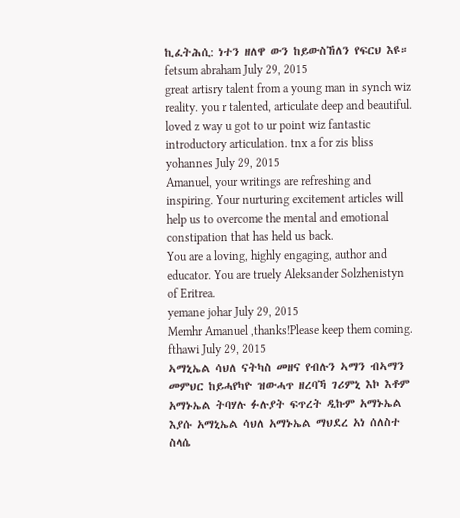ኪፈትሕሲ: ነተን ዘለዋ ውን ከይውስኸለን የፍርህ እዩ።
fetsum abraham July 29, 2015
great artisry talent from a young man in synch wiz reality. you r talented, articulate deep and beautiful. loved z way u got to ur point wiz fantastic introductory articulation. tnx a for zis bliss
yohannes July 29, 2015
Amanuel, your writings are refreshing and inspiring. Your nurturing excitement articles will help us to overcome the mental and emotional constipation that has held us back.
You are a loving, highly engaging, author and educator. You are truely Aleksander Solzhenistyn of Eritrea.
yemane johar July 29, 2015
Memhr Amanuel ,thanks!Please keep them coming.
fthawi July 29, 2015
ኣማኒኤል ሳህለ ናትካስ መዘና የብሉን ኣማን ብኣማን መምህር ከይሓየካዮ ዝውሓጥ ዘረባኻ ገሪምኒ እኮ እቶም አማኑኤል ትባሃሉ ፉሉያት ፍጥረት ዲኩም አማኑኤል እያሱ አማኒኤል ሳህለ አማኑኤል ማህደረ አነ ሰለስተ ስላሴ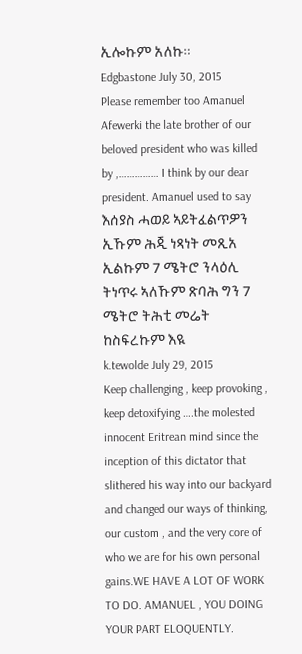ኢሎኩም አለኩ።
Edgbastone July 30, 2015
Please remember too Amanuel Afewerki the late brother of our beloved president who was killed by ,…………… I think by our dear president. Amanuel used to say እሰያስ ሓወይ ኣይትፈልጥዎን ኢኹም ሕጂ ነጻነት መጺአ ኢልኩም 7 ሜትሮ ንላዕሊ ትነጥሩ ኣለኹም ጽባሕ ግን 7 ሜትሮ ትሕቲ መሬት ከስፍረኩም እዪ
k.tewolde July 29, 2015
Keep challenging , keep provoking , keep detoxifying ….the molested innocent Eritrean mind since the inception of this dictator that slithered his way into our backyard and changed our ways of thinking, our custom , and the very core of who we are for his own personal gains.WE HAVE A LOT OF WORK TO DO. AMANUEL , YOU DOING YOUR PART ELOQUENTLY.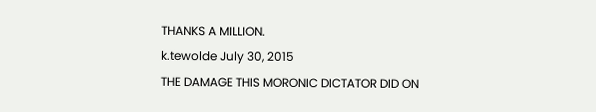THANKS A MILLION.
k.tewolde July 30, 2015
THE DAMAGE THIS MORONIC DICTATOR DID ON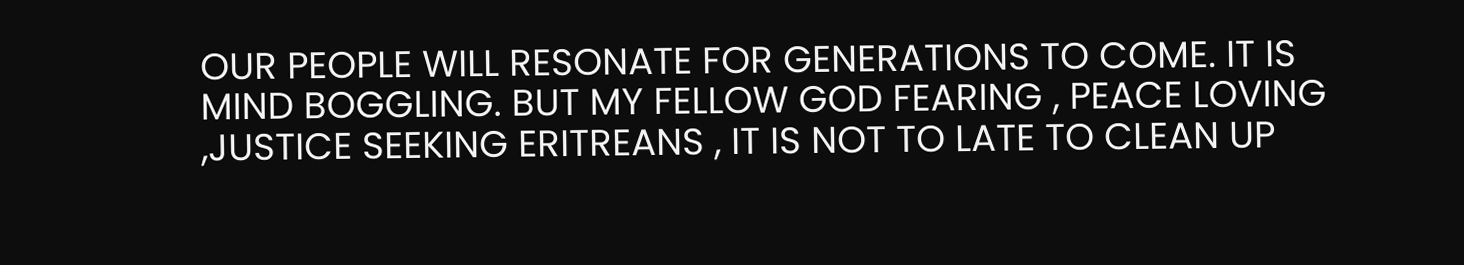OUR PEOPLE WILL RESONATE FOR GENERATIONS TO COME. IT IS MIND BOGGLING. BUT MY FELLOW GOD FEARING , PEACE LOVING ,JUSTICE SEEKING ERITREANS , IT IS NOT TO LATE TO CLEAN UP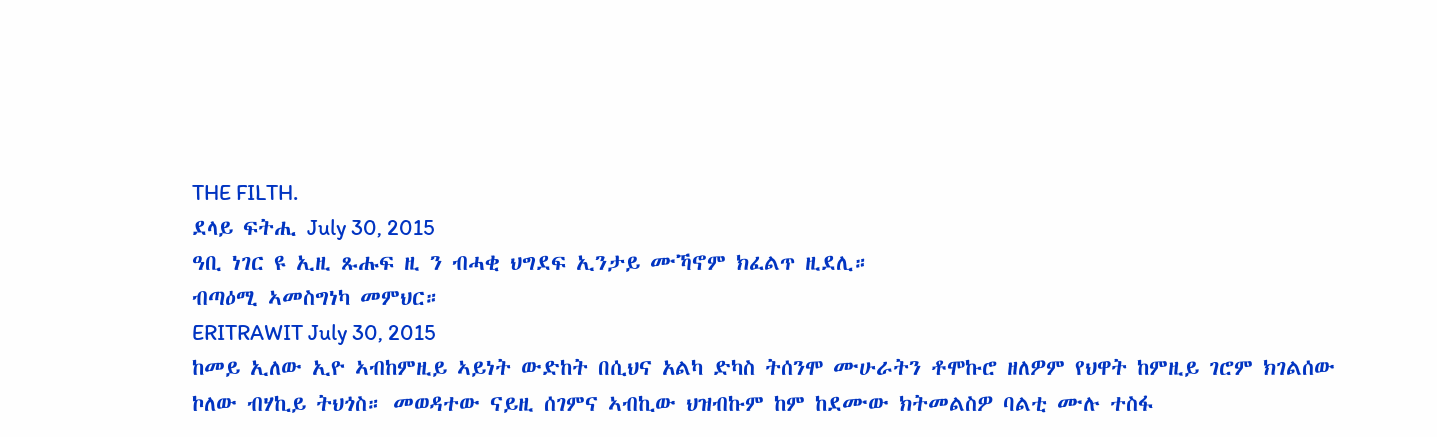THE FILTH.
ደላይ ፍትሒ July 30, 2015
ዓቢ ነገር ዩ ኢዚ ጹሑፍ ዚ ን ብሓቂ ህግደፍ ኢንታይ ሙኻኖም ክፈልጥ ዚደሊ።
ብጣዕሚ ኣመስግነካ መምህር።
ERITRAWIT July 30, 2015
ከመይ ኢለው ኢዮ ኣብከምዚይ ኣይነት ውድከት በሲህና አልካ ድካስ ትሰንሞ ሙሁራትን ቶሞኩሮ ዘለዎም የህዋት ከምዚይ ገሮም ክገልሰው ኮለው ብሃኪይ ትህጎስ። መወዳተው ናይዚ ሰገምና ኣብኪው ህዝብኩም ከም ከደሙው ክትመልስዎ ባልቲ ሙሉ ተስፋ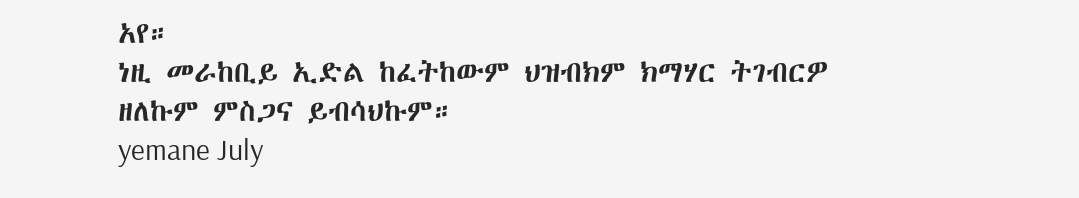አየ።
ነዚ መራከቢይ ኢድል ከፈትከውም ህዝብክም ክማሃር ትገብርዎ ዘለኩም ምስጋና ይብሳህኩም።
yemane July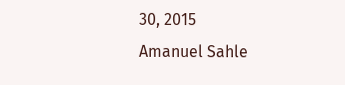30, 2015
Amanuel Sahle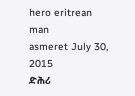hero eritrean man
asmeret July 30, 2015
ድሕሪ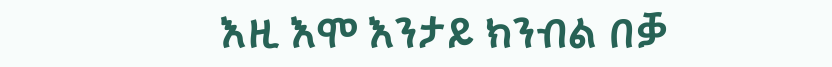እዚ እሞ እንታይ ክንብል በቓ